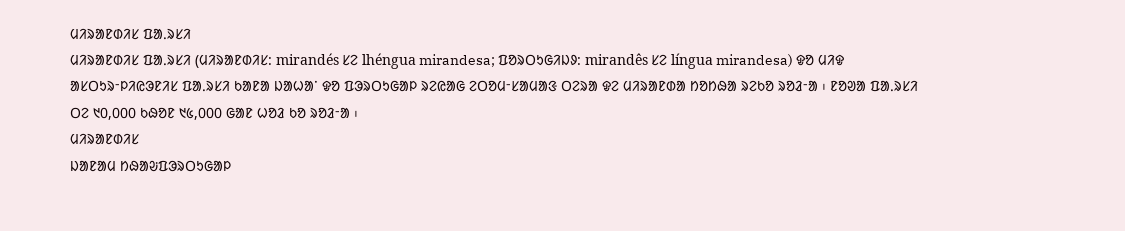ᱢᱤᱨᱟᱱᱰᱤᱥ ᱯᱟᱹᱨᱥᱤ
ᱢᱤᱨᱟᱱᱰᱤᱥ ᱯᱟᱹᱨᱥᱤ (ᱢᱤᱨᱟᱱᱰᱤᱥ: mirandés ᱥᱮ lhéngua mirandesa; ᱯᱚᱨᱛᱩᱜᱤᱡᱽ: mirandês ᱥᱮ língua mirandesa) ᱫᱚ ᱢᱤᱫ ᱟᱥᱛᱩᱨᱼᱞᱤᱭᱳᱱᱤᱥ ᱯᱟᱹᱨᱥᱤ ᱠᱟᱱᱟ ᱡᱟᱦᱟᱸ ᱫᱚ ᱯᱳᱨᱛᱩᱜᱟᱞ ᱨᱮᱭᱟᱜ ᱮᱛᱚᱢᱼᱥᱟᱢᱟᱝ ᱛᱮᱨᱟ ᱫᱮ ᱢᱤᱨᱟᱱᱰᱟ ᱴᱚᱴᱷᱟ ᱨᱮᱠᱚ ᱨᱚᱲᱼᱟ ᱾ ᱱᱚᱣᱟ ᱯᱟᱹᱨᱥᱤ ᱛᱮ ᱑᱐,᱐᱐᱐ ᱠᱷᱚᱱ ᱑᱕,᱐᱐᱐ ᱜᱟᱱ ᱦᱚᱲ ᱠᱚ ᱨᱚᱲᱼᱟ ᱾
ᱢᱤᱨᱟᱱᱰᱤᱥ
ᱡᱟᱱᱟᱢ ᱴᱷᱟᱶᱯᱳᱨᱛᱩᱜᱟᱞ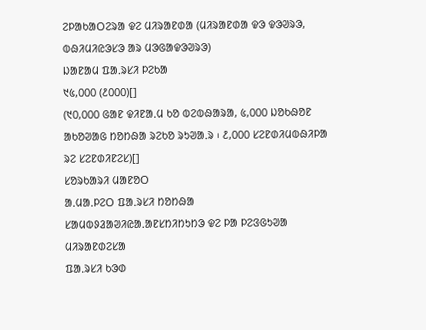ᱮᱞᱟᱠᱟᱛᱮᱨᱟ ᱫᱮ ᱢᱤᱨᱟᱱᱰᱟ (ᱢᱤᱨᱟᱱᱰᱟ ᱫᱳ ᱫᱳᱣᱨᱳ, ᱵᱷᱤᱢᱤᱭᱳᱥᱳ ᱟᱨ ᱢᱳᱜᱟᱫᱳᱣᱨᱳ)
ᱡᱟᱱᱟᱢ ᱯᱟᱹᱨᱥᱤ ᱞᱮᱠᱟ
᱑᱕,᱐᱐᱐ (᱒᱐᱐᱐)[]
(᱑᱐,᱐᱐᱐ ᱜᱟᱱ ᱫᱤᱱᱟᱹᱢ ᱠᱚ ᱵᱮᱵᱷᱟᱨᱟ, ᱕,᱐᱐᱐ ᱡᱚᱠᱷᱚᱱ ᱟᱠᱚᱣᱟᱜ ᱴᱚᱴᱷᱟ ᱨᱮᱠᱚ ᱨᱩᱣᱟᱹᱨ ᱾ ᱒,᱐᱐᱐ ᱥᱮᱱᱰᱤᱢᱵᱷᱤᱞᱟ ᱨᱮ ᱥᱮᱱᱰᱤᱱᱮᱥ)[]
ᱥᱚᱨᱠᱟᱨᱤ ᱢᱟᱱᱚᱛ
ᱟᱹᱢᱟᱹᱞᱮᱛ ᱯᱟᱹᱨᱥᱤ ᱴᱚᱴᱷᱟ
ᱥᱟᱢᱵᱽᱲᱟᱣᱤᱭᱟᱹᱟᱱᱥᱴᱤᱴᱩᱴᱳ ᱫᱮ ᱞᱟ ᱞᱮᱝᱜᱩᱣᱟ ᱢᱤᱨᱟᱱᱰᱮᱥᱟ
ᱯᱟᱹᱨᱥᱤ ᱠᱳᱰ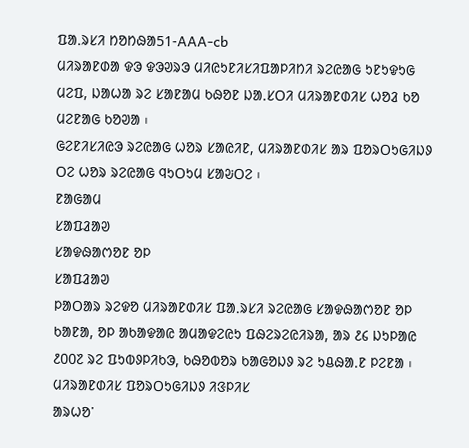ᱯᱟᱹᱨᱥᱤ ᱴᱚᱴᱷᱟ51-AAA-cb
ᱢᱤᱨᱟᱱᱰᱟ ᱫᱳ ᱫᱳᱣᱨᱳ ᱢᱤᱭᱩᱱᱤᱥᱤᱯᱟᱞᱤᱴᱤ ᱨᱮᱭᱟᱜ ᱩᱱᱩᱫᱩᱜ ᱢᱮᱯ, ᱡᱟᱦᱟ ᱨᱮ ᱥᱟᱱᱟᱢ ᱠᱷᱚᱱ ᱡᱟᱹᱥᱛᱤ ᱢᱤᱨᱟᱱᱰᱤᱥ ᱦᱚᱲ ᱠᱚ ᱢᱮᱱᱟᱜ ᱠᱚᱣᱟ ᱾
ᱜᱮᱱᱤᱥᱤᱭᱳ ᱨᱮᱭᱟᱜ ᱦᱚᱨ ᱥᱟᱭᱤᱱ, ᱢᱤᱨᱟᱱᱰᱤᱥ ᱟᱨ ᱯᱚᱨᱛᱩᱜᱤᱡᱽ ᱛᱮ ᱦᱚᱨ ᱨᱮᱭᱟᱜ ᱧᱩᱛᱩᱢ ᱥᱟᱶᱛᱮ ᱾
ᱱᱟᱜᱟᱢ
ᱥᱟᱯᱲᱟᱣ
ᱥᱟᱫᱷᱟᱬᱚᱱ ᱚᱞ
ᱥᱟᱯᱲᱟᱣ
ᱞᱟᱛᱟᱨ ᱨᱮᱫᱚ ᱢᱤᱨᱟᱱᱰᱤᱥ ᱯᱟᱹᱨᱥᱤ ᱨᱮᱭᱟᱜ ᱥᱟᱫᱷᱟᱬᱚᱱ ᱚᱞ ᱠᱟᱱᱟ, ᱚᱞ ᱟᱠᱟᱫᱟᱭ ᱟᱢᱟᱫᱮᱭᱩ ᱯᱷᱮᱨᱮᱭᱤᱨᱟ, ᱟᱨ ᱒᱔ ᱡᱩᱞᱟᱭ ᱒᱐᱐᱗ ᱨᱮ ᱯᱩᱵᱽᱞᱤᱠᱳ, ᱠᱷᱚᱵᱚᱨ ᱠᱟᱜᱚᱡᱽ ᱨᱮ ᱩᱪᱷᱟᱹᱱ ᱞᱮᱱᱟ ᱾
ᱢᱤᱨᱟᱱᱰᱤᱥ ᱯᱚᱨᱛᱩᱜᱤᱡᱽ ᱤᱝᱞᱤᱥ
ᱟᱨᱦᱚᱸ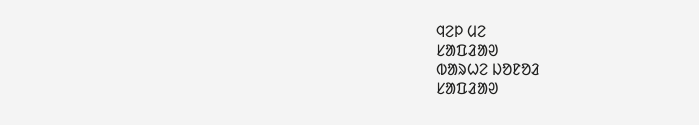ᱧᱮᱞ ᱢᱮ
ᱥᱟᱯᱲᱟᱣ
ᱵᱟᱨᱦᱮ ᱡᱚᱱᱚᱲ
ᱥᱟᱯᱲᱟᱣ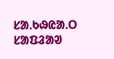ᱥᱟᱹᱠᱷᱭᱟᱹᱛ
ᱥᱟᱯᱲᱟᱣ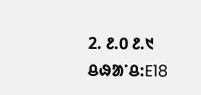2. ᱒.᱐ ᱒.᱑ ᱪᱷᱟᱸᱪ:E18